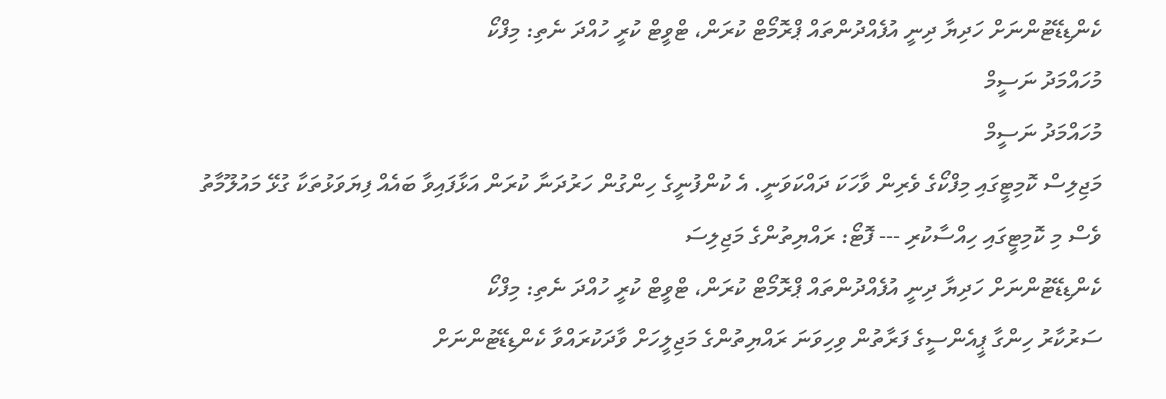ކެންޑިޑޭޓުންނަށް ހަދިޔާ ދިނީ އުފެއްދުންތައް ޕްރޮމޯޓް ކުރަން، ޓްވީޓް ކުރީ ހުއްދަ ނެތި: މިފްކޯ
މުހައްމަދު ނަސީމް
މުހައްމަދު ނަސީމް
މަޖިލިސް ކޮމިޓީގައި މިފްކޯގެ ވެރިން ވާހަކަ ދައްކަވަނީ. އެ ކުންފުނީގެ ހިންގުން ހަރުދަނާ ކުރަން އަޅާފައިވާ ބައެއް ފިޔަވަޅުތަކާ ގުޅޭ މައުލޫމާތު ވެސް މި ކޮމިޓީގައި ހިއްސާކުރި --- ފޮޓޯ: ރައްޔިތުންގެ މަޖިލިސަ
ކެންޑިޑޭޓުންނަށް ހަދިޔާ ދިނީ އުފެއްދުންތައް ޕްރޮމޯޓް ކުރަން، ޓްވީޓް ކުރީ ހުއްދަ ނެތި: މިފްކޯ
ސަރުކާރު ހިންގާ ޕީއެންސީގެ ފަރާތުން ވިހިވަނަ ރައްޔިތުންގެ މަޖިލީހަށް ވާދަކުރައްވާ ކެންޑިޑޭޓުންނަށް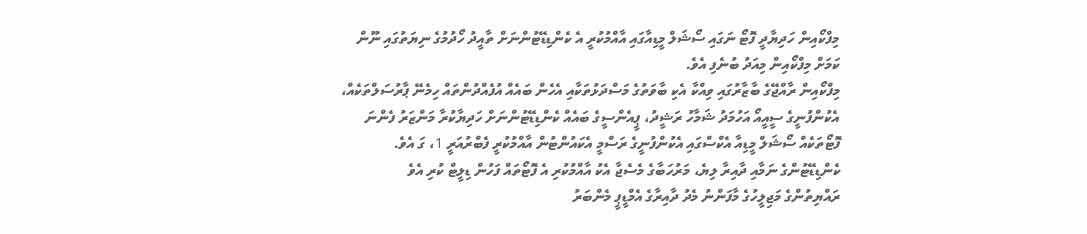މިފްކޯއިން ހަދިޔާދީ ފޮޓޯ ނަގައި ސޯޝަލް މީޑިއާގައި އާއްމުކުރީ އެ ކެންޑިޑޭޓުންނަށް ތާއީދު ހޯދުމުގެ ނިޔަތުގައި ނޫން ކަމަށް މިފްކޯއިން މިއަދު ބުނެފި އެވެ.
މިފްކޯއިން ރާއްޖޭގެ ބާޒާރުގައި ވިއްކާ އެކި ބާވަތުގެ މަސްދަޅުތަކާއި އެހެން ބައެއް އުފެއްދުންތައް ހިމެނޭ ޕާރުސަލްތަކެއް، އެކުންފުނީގެ ސީއީއޯ އަހުމަދު ޝަމާހު ރަޝީދު، ޕީއެންސީގެ ބައެއް ކެންޑިޑޭޓުންނަށް ހަދިޔާކުރާ މަންޒަރު ފެންނަ ފޮޓޯތަކެއް ސޯޝަލް މީޑިއާ އެކްސްގައި އެކުންފުނީގެ ރަސްމީ އެކައުންޓުން އާއްމުކުރީ ފެބްރުއަރީ 1، ގަ އެވެ. ކެންޑިޑޭޓުންގެ ނަމާއި ދާއިރާ ލިޔެ، މަރުހަބާގެ މެސެޖާ އެކު އާއްމުކުރި އެ ފޮޓޯތައް ފަހުން ޑިލީޓް ކުރި އެވެ
ރައްޔިތުންގެ މަޖިލީހުގެ މާފަންނު މެދު ދާއިރާގެ އެމްޑީޕީ މެންބަރު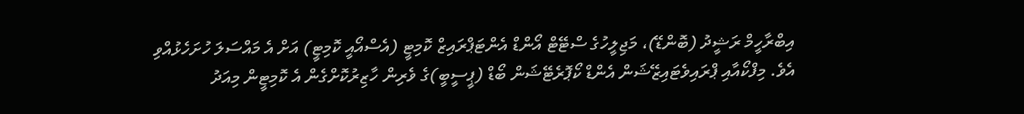އިބްރާހީމް ރަޝީދު (ބޮންޑޭ)، މަޖިލީހުގެ ސްޓޭޓް އޯންޑް އެންޓަޕްރައިޒް ކޮމިޓީ (އެސްއޯއީ ކޮމިޓީ) އަށް އެ މައްސަލަ ހުށަހެޅުއްވި އެވެ. މިފްކޯއާއި ޕްރައިވެޓައިޒޭޝަން އެންޑް ކޯޕޮރެޓޭޝަން ބޯޑް (ޕީސީބީ)ގެ ވެރިން ހާޒިރުކޮށްގެން އެ ކޮމިޓީން މިއަދު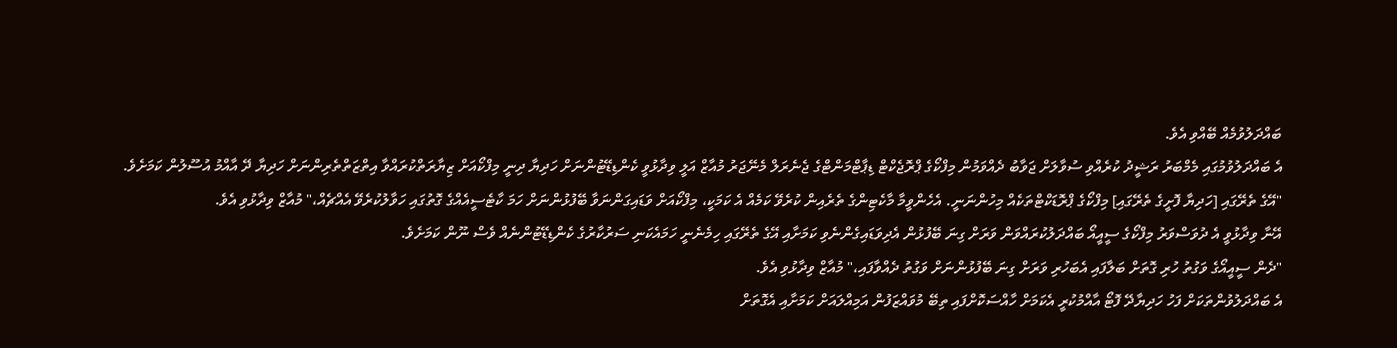ބައްދަލުވުމެއް ބޭއްވި އެވެ.
އެ ބައްދަލުވުމުގައި މެމްބަރު ރަޝީދު ކުރެއްވި ސުވާލަށް ޖަވާބު ދެއްވަމުން މިފްކޯގެ ޕްރޮޖެކްޓް ޑިޕާޓްމަންޓްގެ ޖެނެރަލް މެނޭޖަރު މުއާޒް އަލީ ވިދާޅުވީ ކެންޑިޑޭޓުންނަށް ހަދިޔާ ދިނީ މިފްކޯއަށް ޒިޔާރަތްކުރައްވާ އިތްޒަތްތެރިންނަށް ހަދިޔާ ދޭ އާއްމު އުސޫލުން ކަމަށެވެ.
"އޭގެ ތެރޭގައި [ހަދިޔާ ފޮށީގެ ތެރޭގައި] މިފްކޯގެ ޕްރޮޑަކްޓްތަކެއް މިހުންނަނީ. އެހެންވީމާ މާކެޓިންގެ ތެރެއިން ކުރެވޭ ކަމެއް އެ ކަމަކީ، މިފްކޯއަށް ވަޑައިގަންނަވާ ބޭފުޅުންނަށް ހަމަ ކާޓެސީއެއްގެ ގޮތުގައި ހަވާލުކުރެވޭ އެއްޗެއް،" މުއާޒް ވިދާޅުވި އެވެ.
އޭނާ ވިދާޅުވީ އެ ދުވަސްވަރު މިފްކޯގެ ސީއީއޯ ބައްދަލުކުރައްވަން ވަރަށް ގިނަ ބޭފުޅުން އެދިވަޑައިގެންނެވި ކަމަށާއި އޭގެ ތެރޭގައި ހިމެނެނީ ހަމައެކަނި ސަރުކާރުގެ ކެންޑިޑޭޓުންނެއް ވެސް ނޫން ކަމަށެވެ.
"ދެން ސީއީއޯގެ ވަގުތު ހުރި ގޮތަށް ބަލާފައި އެބަހުރި ވަރަށް ގިނަ ބޭފުޅުންނަށް ވަގުތު ދެއްވާފައި،" މުއާޒް ވިދާޅުވި އެވެ.
އެ ބައްދަލުވުންތަކަށް ފަހު ހަދިޔާދޭ ފޮޓޯ އާއްމުކުރީ އެކަމަށް ހާއްސަކޮށްފައި ތިބޭ މުވައްޒަފުން އަމިއްލައަށް ކަމަށާއި އެގޮތަށް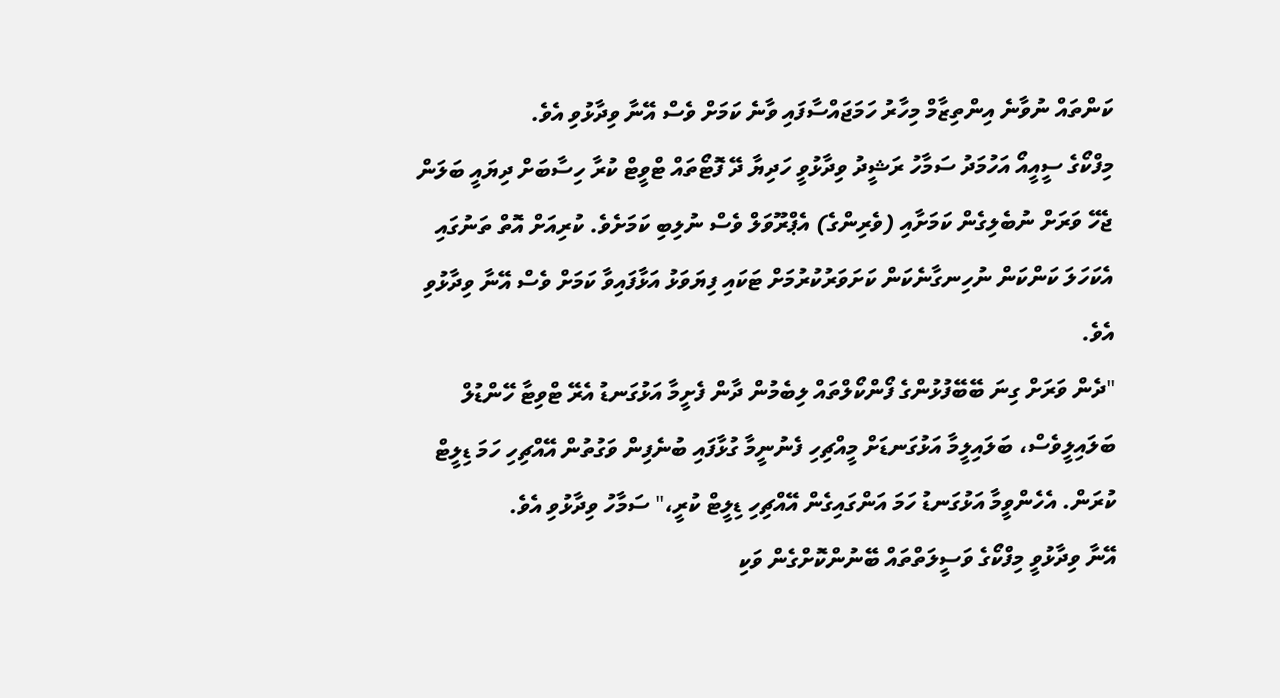ކަންތައް ނުވާނެ އިންތިޒާމް މިހާރު ހަމަޖައްސާފައި ވާނެ ކަމަށް ވެސް އޭނާ ވިދާޅުވި އެވެ.
މިފްކޯގެ ސީއީއޯ އަހުމަދު ސަމާހު ރަޝީދު ވިދާޅުވީ ހަދިޔާ ދޭ ފޮޓޯތައް ޓްވީޓް ކުރާ ހިސާބަށް ދިޔައީ ބަލަން ޖެހޭ ވަރަށް ނުބެލިގެން ކަމަށާއި (ވެރިންގެ) އެޕްރޫވަލް ވެސް ނުލިބި ކަމަށެވެ. ކުރިއަށް އޮތް ތަނުގައި އެކަހަލަ ކަންކަން ނުހިނގާނެކަން ކަށަވަރުކުރުމަށް ޓަކައި ފިޔަވަޅު އަޅާފައިވާ ކަމަށް ވެސް އޭނާ ވިދާޅުވި އެވެ.
"ދެން ވަރަށް ގިނަ ބޭބޭފުޅުންގެ ފޯންކޯލްތައް ލިބެމުން ދާން ފެށީމާ އަޅުގަނޑު އެރޭ ޓްވިޓާ ހޭންޑުލް ބަލައިލީވެސް، ބަލައިލީމާ އަޅުގަނޑަށް މީއްޗިހި ފެނުނީމާ ގުޅާފައި ބުނެފިން ވަގުތުން އޭއްޗިހި ހަމަ ޑިލީޓް ކުރަން. އެހެންވީމާ އަޅުގަނޑު ހަމަ އަންގައިގެން އޭއްޗިހި ޑިލީޓް ކުރީ،" ސަމާހު ވިދާޅުވި އެވެ.
އޭނާ ވިދާޅުވީ މިފްކޯގެ ވަސީލަތްތައް ބޭނުންކޮށްގެން ވަކި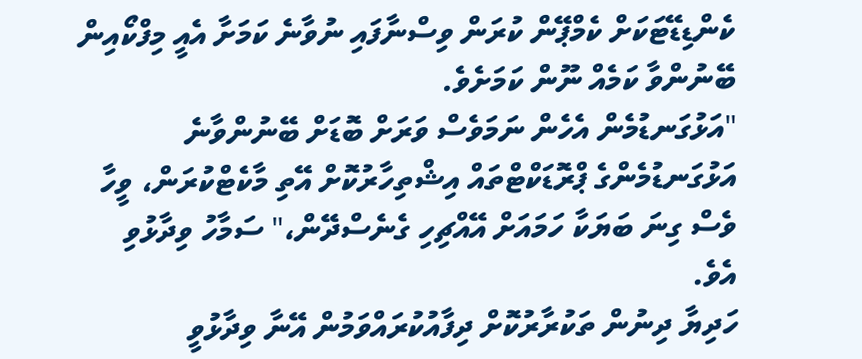ކެންޑިޑޭޓަކަށް ކެމްޕޭން ކުރަން ވިސްނާފައި ނުވާނެ ކަމަށާ އެއީ މިފްކޯއިން ބޭނުންވާ ކަމެއް ނޫން ކަމަށެވެ.
"އަޅުގަނޑުމެން އެހެން ނަމަވެސް ވަރަށް ބޮޑަށް ބޭނުންވާނެ އަޅުގަނޑުމެންގެ ޕްރޮޑަކްޓްތައް އިޝްތިހާރުކޮށް އޭތި މާކެޓްކުރަން، ވީހާ ވެސް ގިނަ ބަޔަކާ ހަމައަށް އޭއްޗިހި ގެނެސްދޭން،" ސަމާހު ވިދާޅުވި އެވެ.
ހަދިޔާ ދިނުން ތަކުރާރުކޮށް ދިފާއުކުރައްވަމުން އޭނާ ވިދާޅުވީ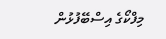މިފްކޯގެ އިސްބޭފުޅުން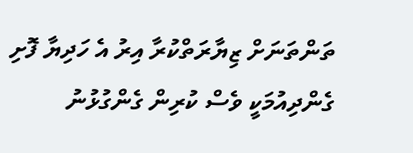ތަންތަނަށް ޒިޔާރަތްކުރާ އިރު އެ ހަދިޔާ ފޮށި ގެންދިއުމަކީ ވެސް ކުރިން ގެންގުޅުނު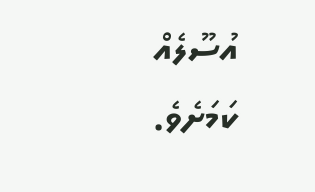އުސޫލެއް ކަމަށެވެ.